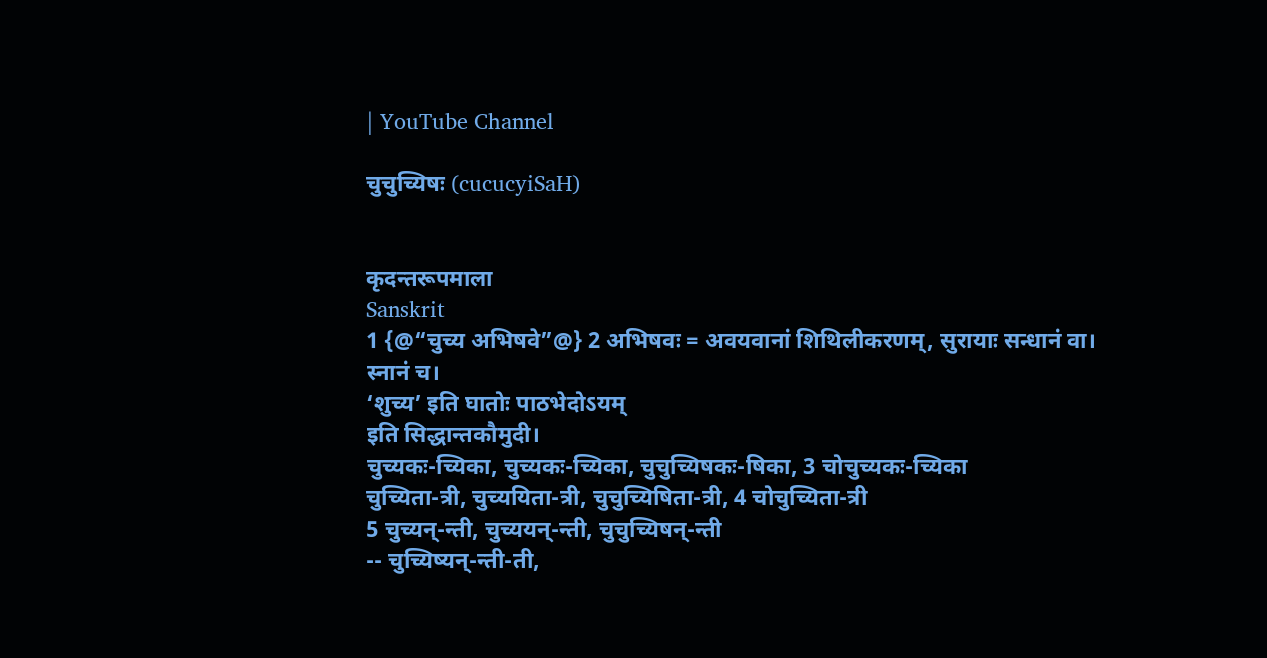| YouTube Channel

चुचुच्यिषः (cucucyiSaH)


कृदन्तरूपमाला
Sanskrit
1 {@“चुच्य अभिषवे”@} 2 अभिषवः = अवयवानां शिथिलीकरणम्, सुरायाः सन्धानं वा।
स्नानं च।
‘शुच्य’ इति घातोः पाठभेदोऽयम्
इति सिद्धान्तकौमुदी।
चुच्यकः-च्यिका, चुच्यकः-च्यिका, चुचुच्यिषकः-षिका, 3 चोचुच्यकः-च्यिका
चुच्यिता-त्री, चुच्ययिता-त्री, चुचुच्यिषिता-त्री, 4 चोचुच्यिता-त्री
5 चुच्यन्-न्ती, चुच्ययन्-न्ती, चुचुच्यिषन्-न्ती
-- चुच्यिष्यन्-न्ती-ती,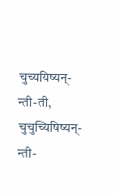चुच्ययिष्यन्-न्ती-ती, चुचुच्यिषिष्यन्-न्ती-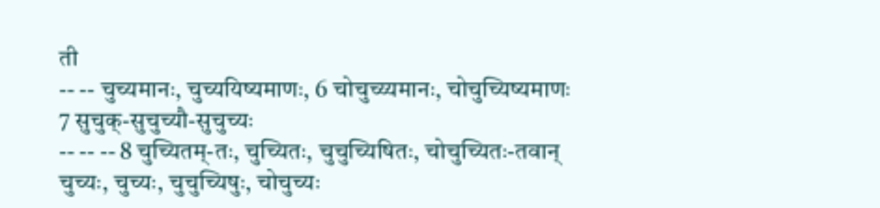ती
-- -- चुच्यमानः, चुच्ययिष्यमाणः, 6 चोचुच्य्यमानः, चोचुच्यिष्यमाणः
7 सुचुक्-सुचुच्यौ-सुचुच्यः
-- -- -- 8 चुच्यितम्-तः, चुच्यितः, चुचुच्यिषितः, चोचुच्यितः-तवान्
चुच्यः, चुच्यः, चुचुच्यिषुः, चोचुच्यः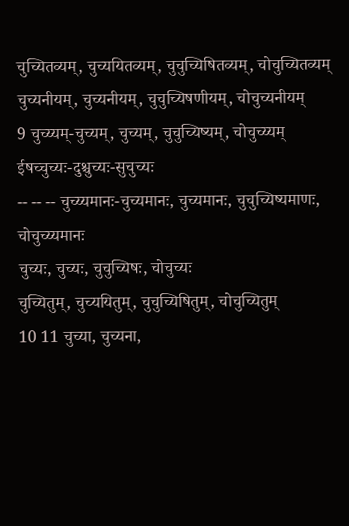चुच्यितव्यम्, चुच्ययितव्यम्, चुचुच्यिषितव्यम्, चोचुच्यितव्यम्
चुच्यनीयम्, चुच्यनीयम्, चुचुच्यिषणीयम्, चोचुच्यनीयम्
9 चुच्य्यम्-चुच्यम्, चुच्यम्, चुचुच्यिष्यम्, चोचुच्य्यम्
ईषच्चुच्यः-दुश्चुच्यः-सुचुच्यः
-- -- -- चुच्य्यमानः-चुच्यमानः, चुच्यमानः, चुचुच्यिष्यमाणः, चोचुच्य्यमानः
चुच्यः, चुच्यः, चुचुच्यिषः, चोचुच्यः
चुच्यितुम्, चुच्ययितुम्, चुचुच्यिषितुम्, चोचुच्यितुम्
10 11 चुच्या, चुच्यना,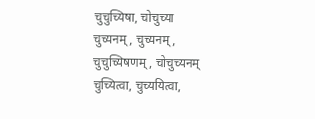चुचुच्यिषा, चोचुच्या
चुच्यनम्, चुच्यनम्, चुचुच्यिषणम्, चोचुच्यनम्
चुच्यित्वा, चुच्ययित्वा,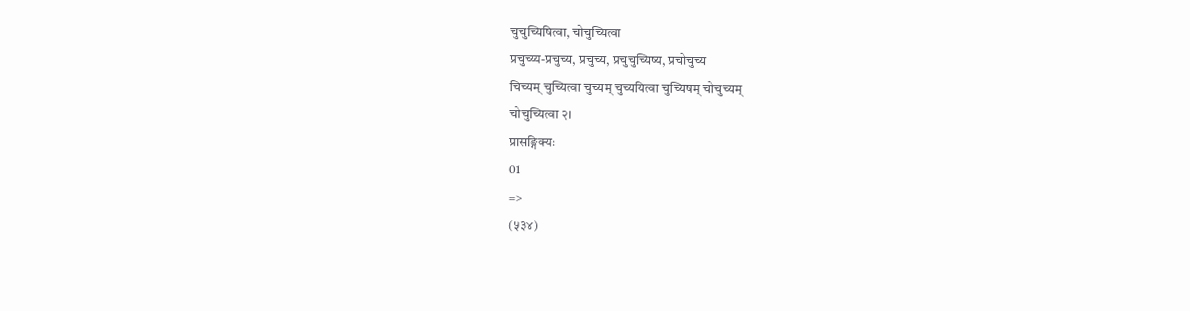चुचुच्यिषित्वा, चोचुच्यित्वा
प्रचुच्य्य-प्रचुच्य, प्रचुच्य, प्रचुचुच्यिष्य, प्रचोचुच्य
चिच्यम् चुच्यित्वा चुच्यम् चुच्ययित्वा चुच्यिषम् चोचुच्यम्
चोचुच्यित्वा २।
प्रासङ्गिक्यः
01
=>
(५३४)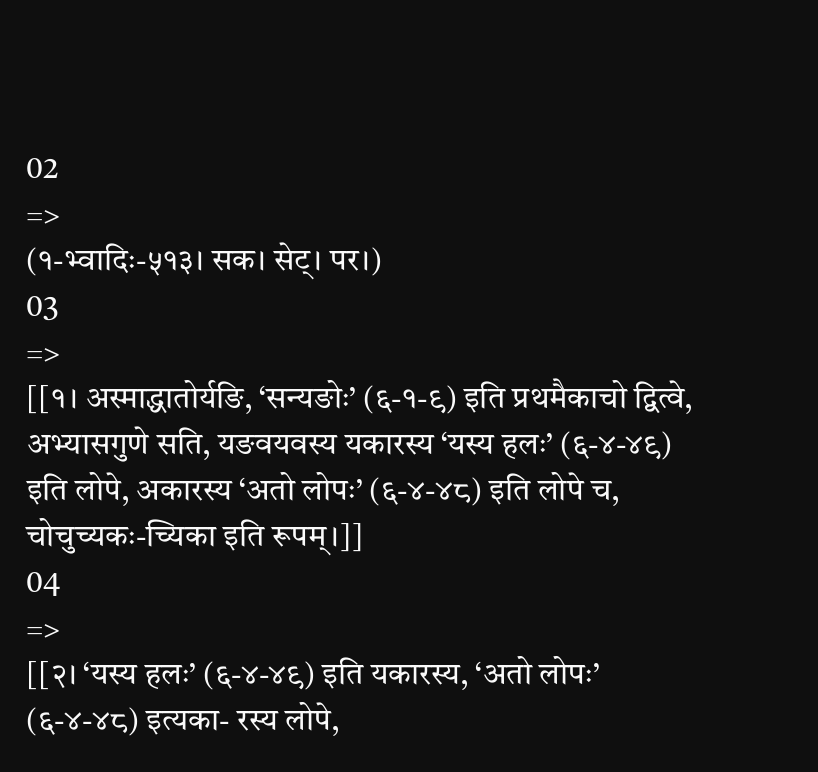02
=>
(१-भ्वादिः-५१३। सक। सेट्। पर।)
03
=>
[[१। अस्माद्धातोर्यङि, ‘सन्यङोः’ (६-१-९) इति प्रथमैकाचो द्वित्वे, अभ्यासगुणे सति, यङवयवस्य यकारस्य ‘यस्य हलः’ (६-४-४९) इति लोपे, अकारस्य ‘अतो लोपः’ (६-४-४८) इति लोपे च, चोचुच्यकः-च्यिका इति रूपम्।]]
04
=>
[[२। ‘यस्य हलः’ (६-४-४९) इति यकारस्य, ‘अतो लोपः’ (६-४-४८) इत्यका- रस्य लोपे,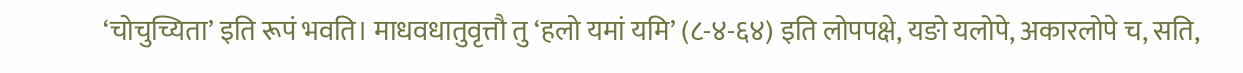‘चोचुच्यिता’ इति रूपं भवति। माधवधातुवृत्तौ तु ‘हलो यमां यमि’ (८-४-६४) इति लोपपक्षे, यङो यलोपे, अकारलोपे च, सति,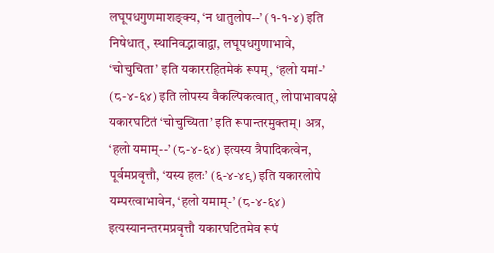लघूपधगुणमाशङ्क्य, ‘न धातुलोप--’ (१-१-४) इति निषेधात्, स्थानिवद्भावाद्वा, लघूपधगुणाभावे, ‘चोचुचिता’ इति यकाररहितमेकं रूपम्, ‘हलो यमां-’ (८-४-६४) इति लोपस्य वैकल्पिकत्वात्, लोपाभावपक्षे यकारघटितं ‘चोचुच्यिता’ इति रूपान्तरमुक्तम्। अत्र, ‘हलो यमाम्--’ (८-४-६४) इत्यस्य त्रैपादिकत्वेन, पूर्वमप्रवृत्तौ, ‘यस्य हलः’ (६-४-४९) इति यकारलोपे यम्परत्वाभावेन, ‘हलो यमाम्-’ (८-४-६४) इत्यस्यानन्तरमप्रवृत्तौ यकारघटितमेव रूपं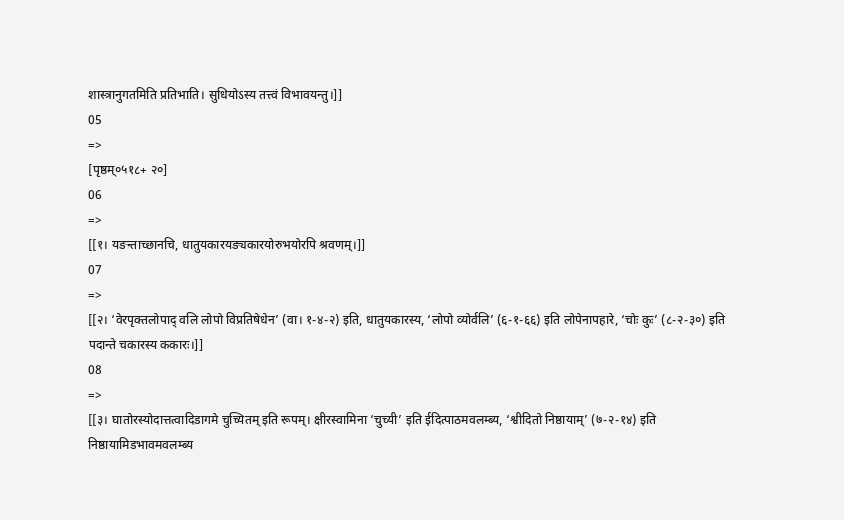शास्त्रानुगतमिति प्रतिभाति। सुधियोऽस्य तत्त्वं विभावयन्तु।]]
05
=>
[पृष्ठम्०५१८+ २०]
06
=>
[[१। यङन्ताच्छानचि, धातुयकारयङ्यकारयोरुभयोरपि श्रवणम्।]]
07
=>
[[२। ‘वेरपृक्तलोपाद् वलि लोपो विप्रतिषेधेन’ (वा। १-४-२) इति, धातुयकारस्य, ‘लोपो व्योर्वलि’ (६-१-६६) इति लोपेनापहारे, ‘चोः कुः’ (८-२-३०) इति पदान्ते चकारस्य ककारः।]]
08
=>
[[३। घातोरस्योदात्तत्वादिडागमे चुच्यितम् इति रूपम्। क्षीरस्वामिना ‘चुच्यी’ इति ईदित्पाठमवलम्ब्य, ‘श्वीदितो निष्ठायाम्’ (७-२-१४) इति निष्ठायामिडभावमवलम्ब्य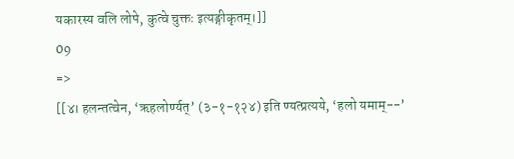यकारस्य वलि लोपे, कुत्वे चुक्तः इत्यङ्गीकृतम्।]]
09
=>
[[४। हलन्तत्वेन, ‘ऋहलोर्ण्यत्’ (३-१-१२४) इति ण्यत्प्रत्यये, ‘हलो यमाम्--’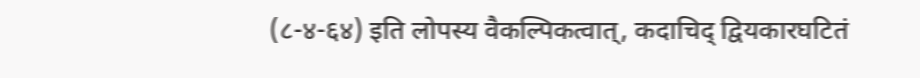(८-४-६४) इति लोपस्य वैकल्पिकत्वात्, कदाचिद् द्वियकारघटितं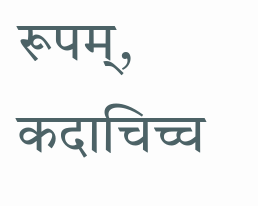रूपम्, कदाचिच्च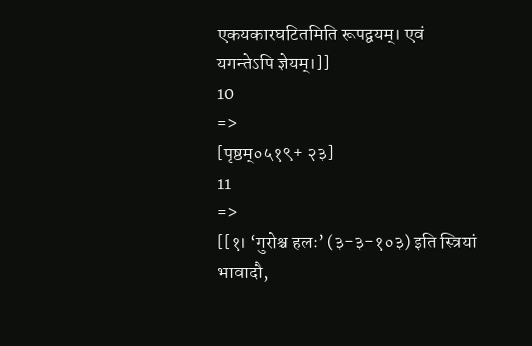एकयकारघटितमिति रूपद्वयम्। एवं यगन्तेऽपि ज्ञेयम्।]]
10
=>
[पृष्ठम्०५१९+ २३]
11
=>
[[१। ‘गुरोश्च हलः’ (३-३-१०३) इति स्त्रियां भावादौ,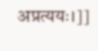अप्रत्ययः।]]